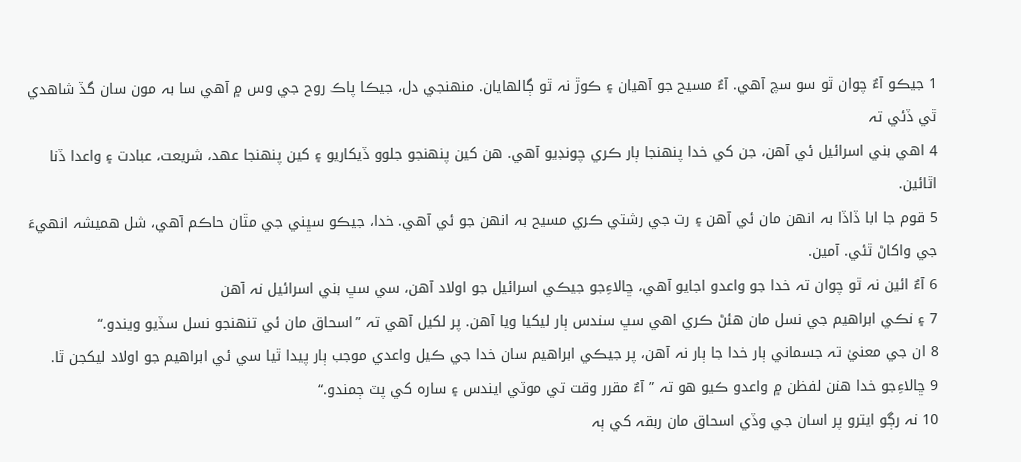1 جيڪو آءٌ چوان ٿو سو سچ آھي. آءٌ مسيح جو آھيان ۽ ڪوڙ نہ ٿو ڳالھايان. منھنجي دل، جيڪا پاڪ روح جي وس ۾ آھي سا بہ مون سان گڏ شاھدي ٿي ڏئي تہ
4 اھي بني اسرائيل ئي آھن، جن کي خدا پنھنجا ٻار ڪري چونڊيو آھي. ھن کين پنھنجو جلوو ڏيکاريو ۽ کين پنھنجا عھد، شريعت، عبادت ۽ واعدا ڏنا اٿائين.
5 قوم جا ابا ڏاڏا بہ انھن مان ئي آھن ۽ رت جي رشتي ڪري مسيح بہ انھن جو ئي آھي. خدا، جيڪو سڀني جي مٿان حاڪم آھي، شل ھميشہ انھيءَ جي واکاڻ ٿئي. آمين.
6 آءٌ ائين نہ ٿو چوان تہ خدا جو واعدو اجايو آھي، ڇالاءِجو جيڪي اسرائيل جو اولاد آھن، سي سڀ بني اسرائيل نہ آھن
7 ۽ نڪي ابراھيم جي نسل مان ھئڻ ڪري اھي سڀ سندس ٻار ليکيا ويا آھن. پر لکيل آھي تہ ”اسحاق مان ئي تنھنجو نسل سڏيو ويندو.“
8 ان جي معنيٰ تہ جسماني ٻار خدا جا ٻار نہ آھن، پر جيڪي ابراھيم سان خدا جي ڪيل واعدي موجب ٻار پيدا ٿيا سي ئي ابراھيم جو اولاد ليکجن ٿا.
9 ڇالاءِجو خدا ھنن لفظن ۾ واعدو ڪيو ھو تہ ”آءٌ مقرر وقت تي موٽي ايندس ۽ سارہ کي پٽ ڄمندو.“
10 نہ رڳو ايترو پر اسان جي وڏي اسحاق مان ربقہ کي ٻہ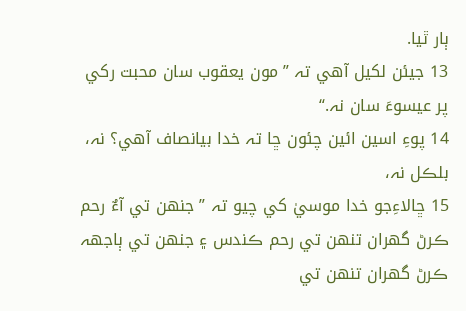ٻار ٿيا.
13 جيئن لکيل آھي تہ ”مون يعقوب سان محبت رکي پر عيسوءَ سان نہ.“
14 پوءِ اسين ائين چئون ڇا تہ خدا بيانصاف آھي؟ نہ، بلڪل نہ،
15 ڇالاءِجو خدا موسيٰ کي چيو تہ ”جنھن تي آءٌ رحم ڪرڻ گھران تنھن تي رحم ڪندس ۽ جنھن تي ٻاجھہ ڪرڻ گھران تنھن تي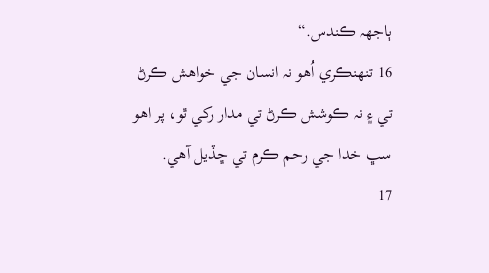ٻاجھہ ڪندس.“
16 تنھنڪري اُھو نہ انسان جي خواھش ڪرڻ تي ۽ نہ ڪوشش ڪرڻ تي مدار رکي ٿو، پر اھو سڀ خدا جي رحم ڪرم تي ڇڏيل آھي.
17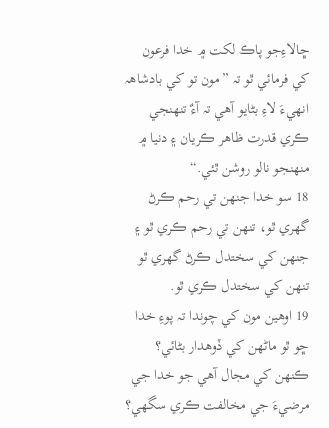ڇالاءِجو پاڪ لکت ۾ خدا فرعون کي فرمائي ٿو تہ ”مون تو کي بادشاھہ انھيءَ لاءِ بڻايو آھي تہ آءٌ تنھنجي ڪري قدرت ظاھر ڪريان ۽ دنيا ۾ منھنجو نالو روشن ٿئي.“
18 سو خدا جنھن تي رحم ڪرڻ گھري ٿو، تنھن تي رحم ڪري ٿو ۽ جنھن کي سختدل ڪرڻ گھري ٿو تنھن کي سختدل ڪري ٿو.
19 اوھين مون کي چوندا تہ پوءِ خدا ڇو ٿو ماڻھن کي ڏوھدار بڻائي؟ ڪنھن کي مجال آھي جو خدا جي مرضيءَ جي مخالفت ڪري سگھي؟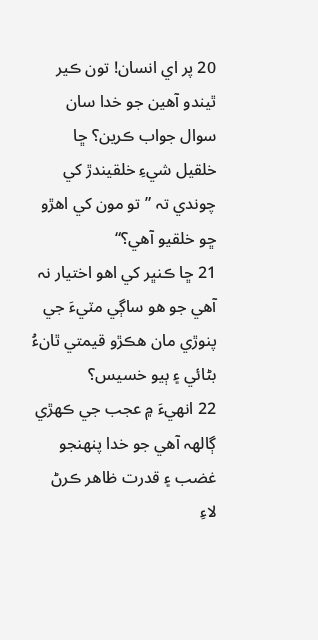20 پر اي انسان! تون ڪير ٿيندو آھين جو خدا سان سوال جواب ڪرين؟ ڇا خلقيل شيءِ خلقيندڙ کي چوندي تہ ”تو مون کي اھڙو ڇو خلقيو آھي؟“
21 ڇا ڪنڀر کي اھو اختيار نہ آھي جو ھو ساڳي مٽيءَ جي پنوڙي مان ھڪڙو قيمتي ٿانءُ بڻائي ۽ ٻيو خسيس؟
22 انھيءَ ۾ عجب جي ڪھڙي ڳالھہ آھي جو خدا پنھنجو غضب ۽ قدرت ظاھر ڪرڻ لاءِ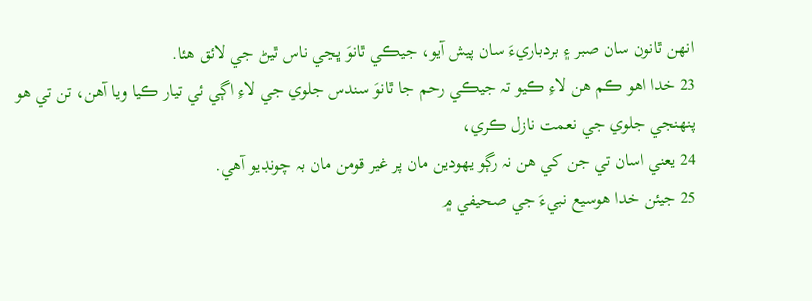انھن ٿانون سان صبر ۽ بردباريءَ سان پيش آيو، جيڪي ٿانوَ ڀڃي ناس ٿيڻ جي لائق ھئا.
23 خدا اھو ڪم ھن لاءِ ڪيو تہ جيڪي رحم جا ٿانوَ سندس جلوي جي لاءِ اڳي ئي تيار ڪيا ويا آھن، تن تي ھو پنھنجي جلوي جي نعمت نازل ڪري،
24 يعني اسان تي جن کي ھن نہ رڳو يھودين مان پر غير قومن مان بہ چونڊيو آھي.
25 جيئن خدا ھوسيع نبيءَ جي صحيفي ۾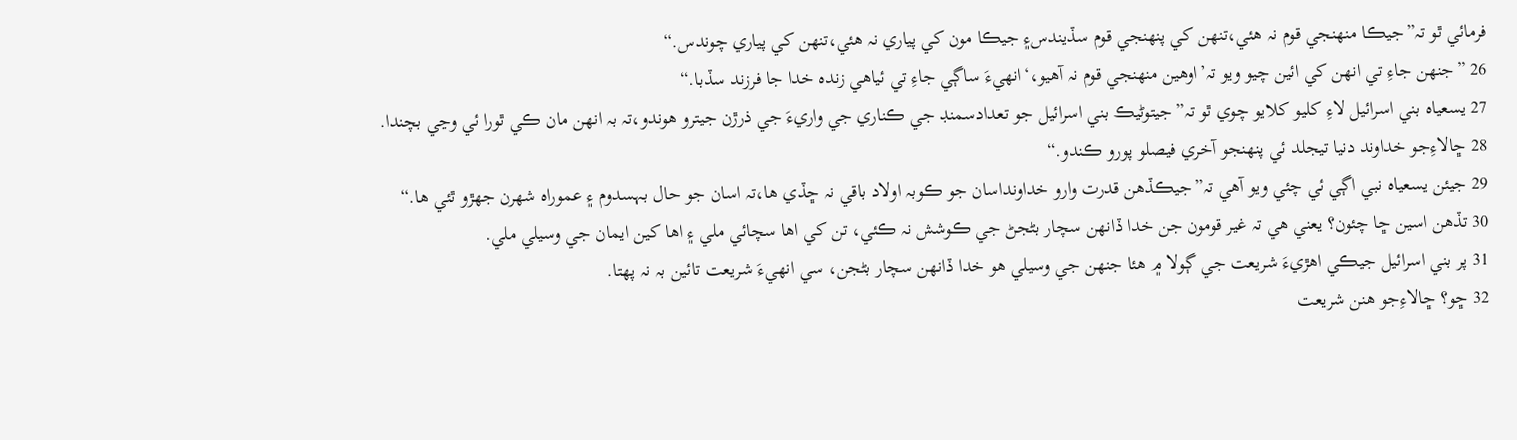فرمائي ٿو تہ”جيڪا منھنجي قوم نہ ھئي،تنھن کي پنھنجي قوم سڏيندس۽ جيڪا مون کي پياري نہ ھئي،تنھن کي پياري چوندس.“
26 ”جنھن جاءِ تي انھن کي ائين چيو ويو تہ’اوھين منھنجي قوم نہ آھيو،‘انھيءَ ساڳي جاءِ تي ئياھي زندہ خدا جا فرزند سڏبا.“
27 يسعياہ بني اسرائيل لاءِ کليو کلايو چوي ٿو تہ”جيتوڻيڪ بني اسرائيل جو تعدادسمنڊ جي ڪناري جي واريءَ جي ذرڙن جيترو ھوندو،تہ بہ انھن مان ڪي ٿورا ئي وڃي بچندا.
28 ڇالاءِجو خداوند دنيا تيجلد ئي پنھنجو آخري فيصلو پورو ڪندو.“
29 جيئن يسعياہ نبي اڳي ئي چئي ويو آھي تہ”جيڪڏھن قدرت وارو خداونداسان جو ڪوبہ اولاد باقي نہ ڇڏي ھا،تہ اسان جو حال بہسدوم ۽ عموراہ شھرن جھڙو ٿئي ھا.“
30 تڏھن اسين ڇا چئون؟ يعني ھي تہ غير قومون جن خدا ڏانھن سچار بڻجڻ جي ڪوشش نہ ڪئي، تن کي اھا سچائي ملي ۽ اھا کين ايمان جي وسيلي ملي.
31 پر بني اسرائيل جيڪي اھڙيءَ شريعت جي ڳولا ۾ ھئا جنھن جي وسيلي ھو خدا ڏانھن سچار بڻجن، سي انھيءَ شريعت تائين بہ نہ پھتا.
32 ڇو؟ ڇالاءِجو ھنن شريعت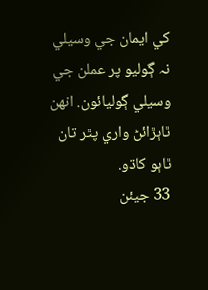کي ايمان جي وسيلي نہ ڳوليو پر عملن جي وسيلي ڳوليائون. انھن ٿاٻڙائڻ واري پٿر تان ٿاٻو کاڌو.
33 جيئن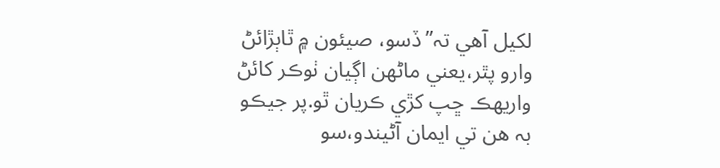لکيل آھي تہ”ڏسو، صيئون ۾ ٿاٻڙائڻ وارو پٿر،يعني ماڻھن اڳيان ٺوڪر کائڻ واريھڪ ڇپ کڙي ڪريان ٿو.پر جيڪو بہ ھن تي ايمان آڻيندو،سو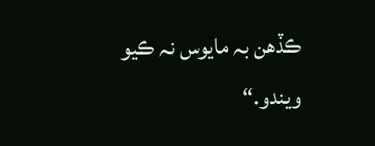ڪڏھن بہ مايوس نہ ڪيو ويندو.“